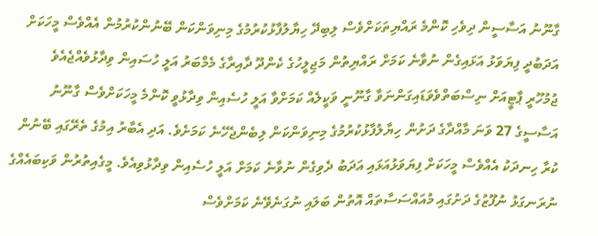ގާނޫނު އަސާސީން ދިވެހި ކޮންމެ ރައްޔިތަކަށްވެސް ލިބިދޭ ހިޔާލުފާޅުކުރުމުގެ މިނިވަންކަން ބޭނުންކުރުމުން އެއްވެސް މީހަކަށް އަދަބުދީ ފިޔަވަޅު އަޅައިގެން ނުވާނެ ކަމަށް ރައްޔިތުން މަޖިލީހުގެ ކެންދޫ ދާއިރާގެ މެމްބަރު އަލީ ހުސައިން ވިދާޅުވެއްޖެއެވެ
ޖުމުހޫރީ ޕާޓީއަށް ނިސްބަތްވެވަޑައިގަންނަވާ ގާނޫނީ ވަކީލެއް ކަމަށްވާ އަލީ ހުސެއިން ވިދާޅުވީ ކޮންމެ މީހަކަށްވެސް ގާނޫނު އަސާސީގެ 27 ވަނަ މާއްދާގެ ދަށުން ހިޔާލުފާޅުކުރުމުގެ މިނިވަންކަން ލިބެންޖެހޭނެ ކަމަށެވެ. އަދި އެބާރު އިމުގެ ތެރޭގައި ބޭނުން ކުރާ ހިނދަކު އެއްވެސް މީހަކަށް ފިޔަވަޅުއަޅައި އަދަބު ދެވިގެން ނުވާނެ ކަމަށް އަލީ ހުސެއިން ވިދާޅުވިއެވެ. މީގެއިތުރުން ވަކިބައެއްގެ ނުރަނގަޅު ނުފޫޒުގެ ދަށުގައި މުއައްސަސާތައް އޮތުން ބަލައި ނުގަނެވޭނެ ކަމަށްވެސް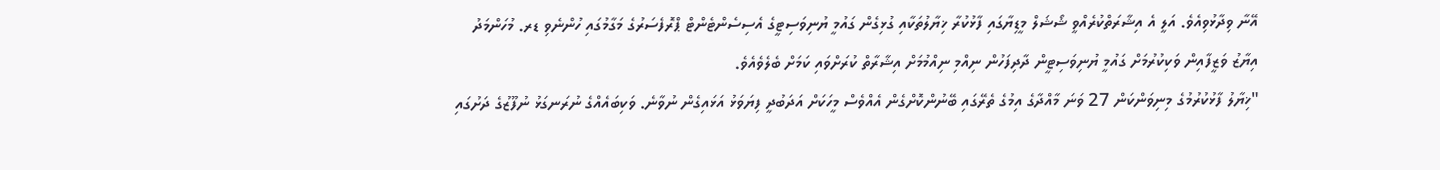އޭނާ ވިދާޅުވިއެވެ. އަލީ އެ އިޝާރަތްކުރެއްވީ ޝޯޝަލް މީޑިޔާގައި ފާޅުކުރާ ޚިޔާލުތަކާއި ގުޅިގެން ގައުމީ ޔުނިވަސިޓީގެ އެސިސެންޓެންޓް ޕްރޮފެސަރުގެ މަގާމުގައި ހުންނެވި ޑރ. މުހަންމަދު އިޔާޒު ވަޒީފާއިން ވަކިކުރުމަށް ގައުމީ ޔުނިވަސިޓީން ދާދިފަހުން ނިއްމި ނިއްމުމަށް އިޝާރާތް ކުރަށްވައި ކަމަށް ބެލެވެއެވެ.
"ޚިޔާލު ފާޅުކުރުމުގެ މިނިވަންކަން 27 ވަނަ މާއްދާގެ އިމުގެ ތެރޭގައި ބޭނުންކޮށްގެން އެއްވެސް މީހަކަށް އަދަބުދީ ފިޔަވަޅު އަޅައިގެން ނުވާނެ. ވަކިބައެއްގެ ނުރަނގަޅު ނުފޫޒުގެ ދަށުގައި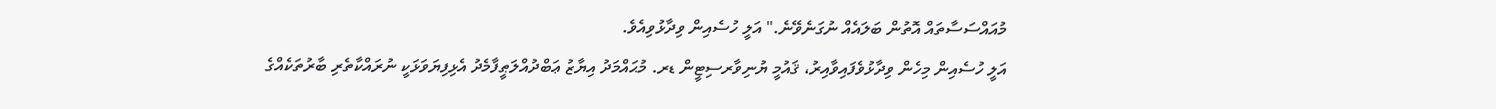މުއައްސަސާތައް އޮތުން ބަލައެއް ނުގަނެވޭނެ." އަލީ ހުސެއިން ވިދާޅުވިއެވެ.
އަލީ ހުސެއިން މިހެން ވިދާޅުވެފައިވާއިރު، ޤައުމީ ޔުނިވާރސިޓީން ޑރ. މުޙައްމަދު އިޔާޒު ޢަބްދުއްލަޠީފާމެދު އެޅިފިޔަވަޅަކީ ނުރައްކާތެރި ބާރުތަކެއްގެ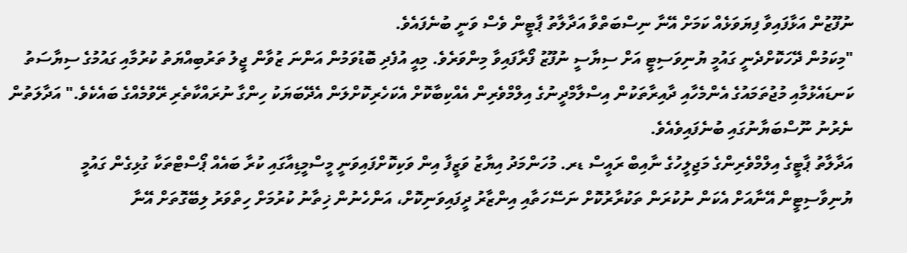ނުފޫޒުން އަޅާފައިވާ ފިޔަވަޅެއް ކަމަށް އޭނާ ނިސްބަތްވާ އަދާލާތު ޕާޓީން ވެސް ވަނީ ބުނެފައެވެ.
"މިކަމުން ދޭހަކޮށްދެނީ ގައުމީ ޔުނިވަސިޓީ އަށް ސިޔާސީ ނުފޫޒު ފޯރާފައިވާ މިންވަރެވެ. މިއީ އުފެދި ބޮޑުވަމުން އަންނަ ޒުވާން ޖީލު ތަރުބިއްޔަތު ކުރުމާއި ގައުމުގެ ސިޔާސަތު ކަނޑައެޅުމާއި މުޖުތަމައުގެ އެންމެހާއި ދާއިރާތަކުން އިސްލާމްދީނުގެ އިލްމްވެރިން އެއްކިބާކޮށް އެކަހެރިކޮށްލަން އެދޭބަޔަކު ހިންގާ ނުރައްކާތެރި ރޭވުމެއްގެ ބައެކެވެ." އަދާލަތުން ނެރުނު ނޫސްބަޔާނުގައި ބުނެފައިވެއެވެ.
އަދާލާތު ޕާޓީގެ އިލްމްވެރިންގެ މަޖިލީހުގެ ނާއިބް ރައީސް ޑރ. މުހަންމަދު އިޔާޒު ވަޒީފާ އިން ވަކިކޮށްފައިވަނީ މީސްމީޑިއާގައި ކުރާ ބައެއް ޕޯސްޓްތަކާ ގުޅިގެން ގައުމީ ޔުނިވާސިޓީން އޭނާއަށް އެކަން ނުކުރަން ތަކުރާރުކޮށް ނަސޭހަތާއި އިންޒާރު ދީފައިވަނިކޮށް، އަންހެނުން ޚިތާނު ކުރުމަށް ހިތްވަރު ލިބޭގޮތަށް އޭނާ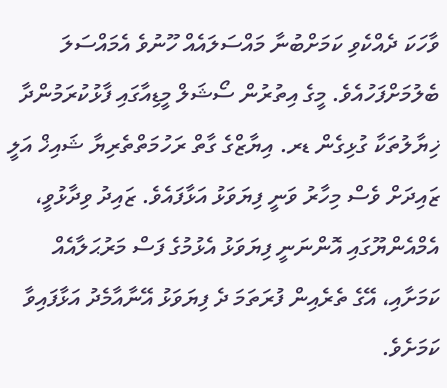ވާހަކަ ދެއްކެވި ކަމަށްބުނާ މައްސަލައެއް ހޫނުވެ އެމައްސަލަ ބެލުމަށްފަހުއެވެ. މީގެ އިތުރުން ސޯޝަލް މީޑިއާގައި ފާޅުކުރަމުންދާ ޚިޔާލުތަކާ ގުޅިގެން ޑރ. އިޔާޒްގެ ގާތް ރަހުމަތްތެރިޔާ ޝައިޚް އަލީ ޒައިދަށް ވެސް މިހާރު ވަނީ ފިޔަވަޅު އަޅާފައެވެ. ޒައިދު ވިދާޅުވީ، އެމްއެންޔޫގައި އޮންނަނީ ފިޔަވަޅު އެޅުމުގެ ފަސް މަރުޙަލާއެއް ކަމަށާއި، އޭގެ ތެރެއިން ފުރަތަމަ ދެ ފިޔަވަޅު އޭނާއާމެދު އަޅާފައިވާ ކަމަށެވެ.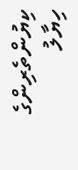ކިޔުންތެރިންގެ ހިޔާލު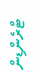ޓްރެންޑިން